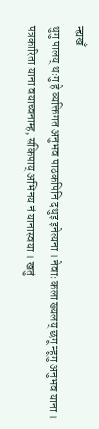न्ह्यखँ
थुगु पालय् थःगु हे व्यक्तिगत अनुभव पाठकपिनि दथुइ इनेत्यना । नेवाः कला ख्यलय् छगू न्हूगु अनुभव याना । पत्रकारिता याना वयाच्वनाम्ह, संकिपाय् अभिनय नं यानास्वया । खतुं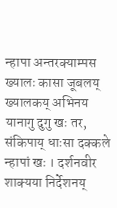न्हापा अन्तरक्याम्पस ख्यालः कासा जूबलय् ख्यालकय् अभिनय यानागु दुगु खः तर, संकिपाय् धाःसा दक्कले न्हापां खः । दर्शनवीर शाक्यया निर्देशनय्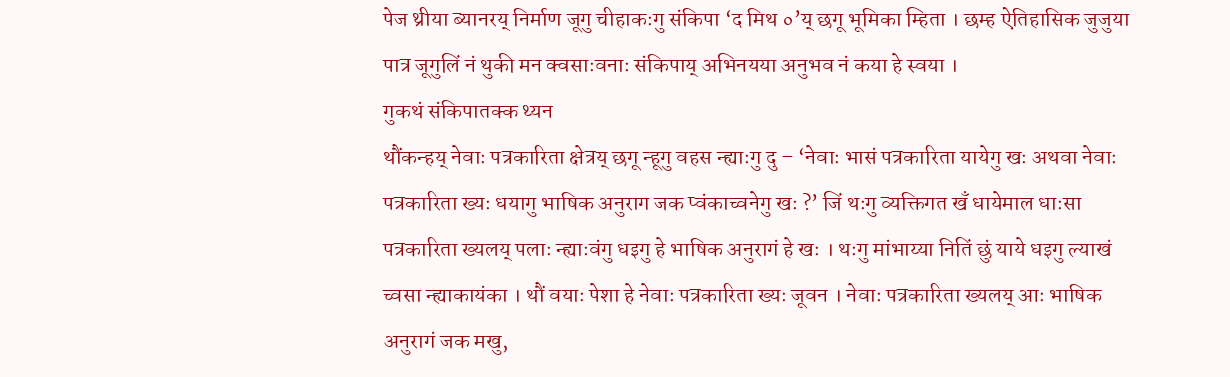पेज थ्रीया ब्यानरय् निर्माण जूगु चीहाकःगु संकिपा ‘द मिथ ०’य् छगू भूमिका म्हिता । छम्ह ऐतिहासिक जुजुया पात्र जूगुलिं नं थुकी मन क्वसाःवनाः संकिपाय् अभिनयया अनुभव नं कया हे स्वया ।
गुकथं संकिपातक्क थ्यन
थौंकन्हय् नेवाः पत्रकारिता क्षेत्रय् छगू न्हूगु वहस न्ह्याःगु दु – ‘नेवाः भासं पत्रकारिता यायेगु खः अथवा नेवाः पत्रकारिता ख्यः धयागु भाषिक अनुराग जक प्वंकाच्वनेगु खः ?’ जिं थःगु व्यक्तिगत खँ धायेमाल धाःसा पत्रकारिता ख्यलय् पलाः न्ह्याःवंगु धइगु हे भाषिक अनुरागं हे खः । थःगु मांभाय्या नितिं छुं याये धइगु ल्याखं च्वसा न्ह्याकायंका । थौं वयाः पेशा हे नेवाः पत्रकारिता ख्यः जूवन । नेवाः पत्रकारिता ख्यलय् आः भाषिक अनुरागं जक मखु,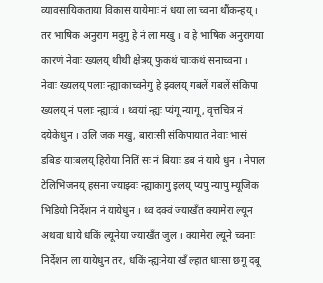व्यावसायिकताया विकास यायेमाः नं धया ला च्वना थौंकन्हय् । तर भाषिक अनुराग मदुगु हे नं ला मखु । व हे भाषिक अनुरागया कारणं नेवाः ख्यलय् थीथी क्षेत्रय् फुकथं चाःकथं सनाच्वना ।
नेवाः ख्यलय् पलाः न्ह्याकाच्वनेगु हे झ्वलय् गबलें गबलें संकिपा ख्यलय् नं पलाः न्ह्याःवं । थ्वयां न्ह्यः प्यंगू न्यागू, वृत्तचित्र नं दयेकेधुन । उलि जक मखु, बाराःसी संकिपायात नेवाः भासं डबिङ याःबलय् हिरोया नितिं सः नं बियाः डब नं याये धुन । नेपाल टेलिभिजनय् हसना ज्याझ्वः न्ह्याकागु इलय् प्यपु न्यापु म्यूजिक भिडियो निर्देशन नं यायेधुन । थ्व दक्वं ज्याखँत क्यामेरा ल्यून अथवा धाये धकिं ल्यूनेया ज्याखँत जुल । क्यामेरा ल्यूने च्वनाः निर्देशन ला यायेधुन तर, धकिं न्ह्यःनेया खँ ल्हात धाःसा छगू दबू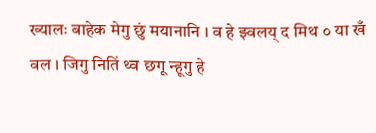ख्यालः बाहेक मेगु छुं मयानानि । व हे झ्वलय् द मिथ ० या खँ वल । जिगु नितिं थ्व छगू न्हूगु हे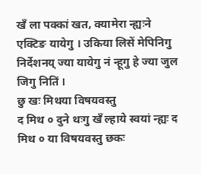खँ ला पक्कां खत, क्यामेरा न्ह्यःने एक्टिङ यायेगु । उकिया लिसें मेपिनिगु निर्देशनय् ज्या यायेगु नं न्हूगु हे ज्या जुल जिगु नितिं ।
छु खः मिथया विषयवस्तु
द मिथ ० दुने थःगु खँ ल्हाये स्वयां न्ह्यः द मिथ ० या विषयवस्तु छकः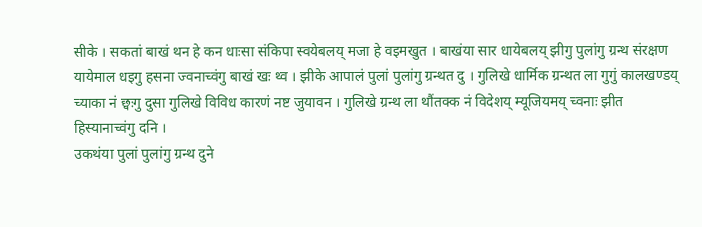सीके । सकतां बाखं थन हे कन धाःसा संकिपा स्वयेबलय् मजा हे वइमखुत । बाखंया सार धायेबलय् झीगु पुलांगु ग्रन्थ संरक्षण यायेमाल धइगु हसना ज्वनाच्वंगु बाखं खः थ्व । झीके आपालं पुलां पुलांगु ग्रन्थत दु । गुलिखे धार्मिक ग्रन्थत ला गुगुं कालखण्डय् च्याका नं छ्वःगु दुसा गुलिखे विविध कारणं नष्ट जुयावन । गुलिखे ग्रन्थ ला थौंतक्क नं विदेशय् म्यूजियमय् च्वनाः झीत हिस्यानाच्वंगु दनि ।
उकथंया पुलां पुलांगु ग्रन्थ दुने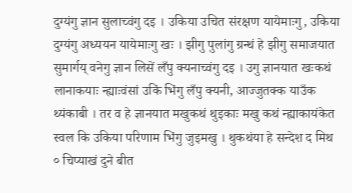दुग्यंगु ज्ञान सुलाच्वंगु दइ । उकिया उचित संरक्षण यायेमाःगु, उकिया दुग्यंगु अध्ययन यायेमाःगु खः । झीगु पुलांगु ग्रन्थं हे झीगु समाजयात सुमार्गय् वनेगु ज्ञान लिसें लँपु क्यनाच्वंगु दइ । उगु ज्ञानयात खःकथं लानाकयाः न्ह्याःवंसां उकिं भिंगु लँपु क्यनी, आज्जुतक्क याउँक थ्यंकाबी । तर व हे ज्ञानयात मखुकथं थुइकाः मखु कथं न्ह्याकायंकेत स्वल कि उकिया परिणाम भिंगु जुइमखु । थुकथंया हे सन्देश द मिथ ० चिप्याखं दुने बीत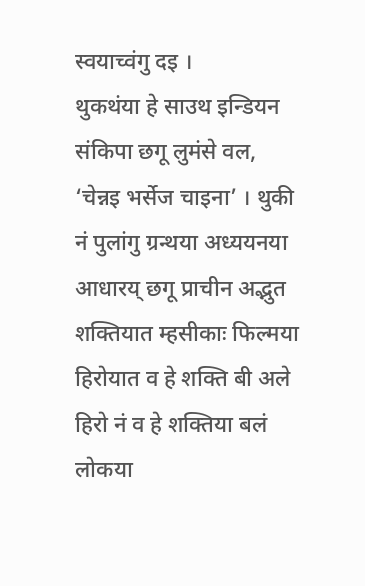स्वयाच्वंगु दइ ।
थुकथंया हे साउथ इन्डियन संकिपा छगू लुमंसे वल, ‘चेन्नइ भर्सेज चाइना’ । थुकी नं पुलांगु ग्रन्थया अध्ययनया आधारय् छगू प्राचीन अद्भुत शक्तियात म्हसीकाः फिल्मया हिरोयात व हे शक्ति बी अले हिरो नं व हे शक्तिया बलं लोकया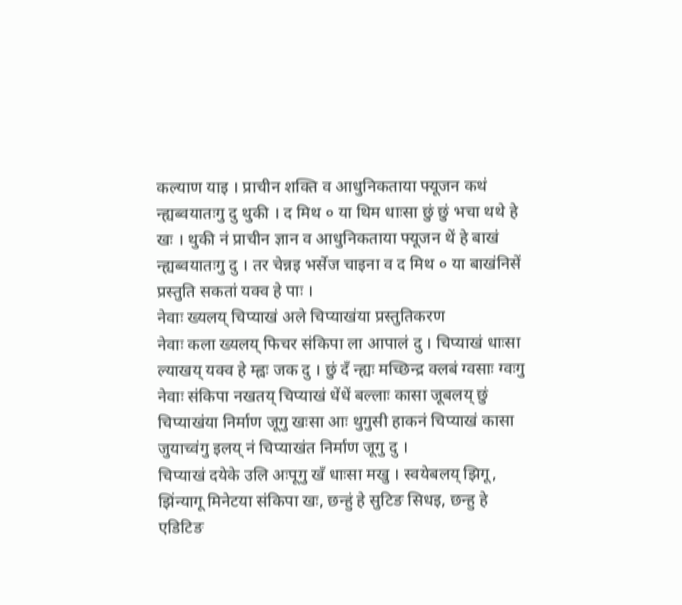कल्याण याइ । प्राचीन शक्ति व आधुनिकताया फ्यूजन कथं न्ह्यब्वयातःगु दु थुकी । द मिथ ० या थिम धाःसा छुं छुं भचा थथे हे खः । थुकी नं प्राचीन ज्ञान व आधुनिकताया फ्यूजन थें हे बाखं न्ह्यब्वयातःगु दु । तर चेन्नइ भर्सेज चाइना व द मिथ ० या बाखंनिसें प्रस्तुति सकतां यक्व हे पाः ।
नेवाः ख्यलय् चिप्याखं अले चिप्याखंया प्रस्तुतिकरण
नेवाः कला ख्यलय् फिचर संकिपा ला आपालं दु । चिप्याखं धाःसा ल्याखय् यक्व हे म्ह्वः जक दु । छुं दँ न्ह्यः मच्छिन्द्र क्लबं ग्वसाः ग्वःगु नेवाः संकिपा नखतय् चिप्याखं धेंधें बल्लाः कासा जूबलय् छुं चिप्याखंया निर्माण जूगु खःसा आः थुगुसी हाकनं चिप्याखं कासा जुयाच्वंगु इलय् नं चिप्याखंत निर्माण जूगु दु ।
चिप्याखं दयेके उलि अःपूगु खँ धाःसा मखु । स्वयेबलय् झिगू, झिंन्यागू मिनेटया संकिपा खः, छन्हुं हे सुटिङ सिधइ, छन्हु हे एडिटिङ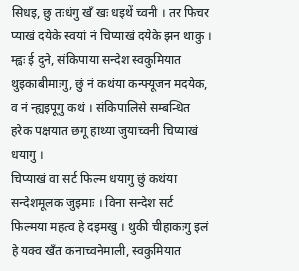सिधइ, छु तःधंगु खँ खः धइथें च्वनी । तर फिचर प्याखं दयेके स्वयां नं चिप्याखं दयेके झन थाकु । म्ह्वः ई दुने, संकिपाया सन्देश स्वकुमियात थुइकाबीमाःगु, छुं नं कथंया कन्फ्यूजन मदयेक, व नं न्ह्यइपूगु कथं । संकिपालिसे सम्बन्धित हरेक पक्षयात छगू हाथ्या जुयाच्वनी चिप्याखं धयागु ।
चिप्याखं वा सर्ट फिल्म धयागु छुं कथंया सन्देशमूलक जुइमाः । विना सन्देश सर्ट फिल्मया महत्व हे दइमखु । थुकी चीहाकःगु इलं हे यक्व खँत कनाच्वनेमाली, स्वकुमियात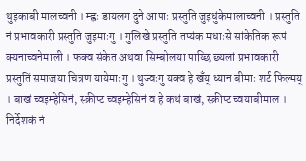थुइकाबी मालच्वनी । म्ह्वः डायलग दुने आपाः प्रस्तुति जुइधुंकेमालाच्वनी । प्रस्तुति नं प्रभावकारी प्रस्तुति जुइमाःगु । गुलिखे प्रस्तुति तप्यंक मधाःसे सांकेतिक रूपं क्यनाच्वनेमाली । फक्व संकेत अथवा सिम्बोलया पाय्छि छ्यलां प्रभावकारी प्रस्तुतिं समाजया चित्रण यायेमाःगु । थुज्वःगु यक्व हे खँय् ध्यान बीमाः शर्ट फिल्मय् । बाखं च्वइम्हेसिनं, स्क्रीप्ट च्वइम्हेसिनं व हे कथं बाखं, स्क्रीप्ट च्वयाबीमाल । निर्देशकं नं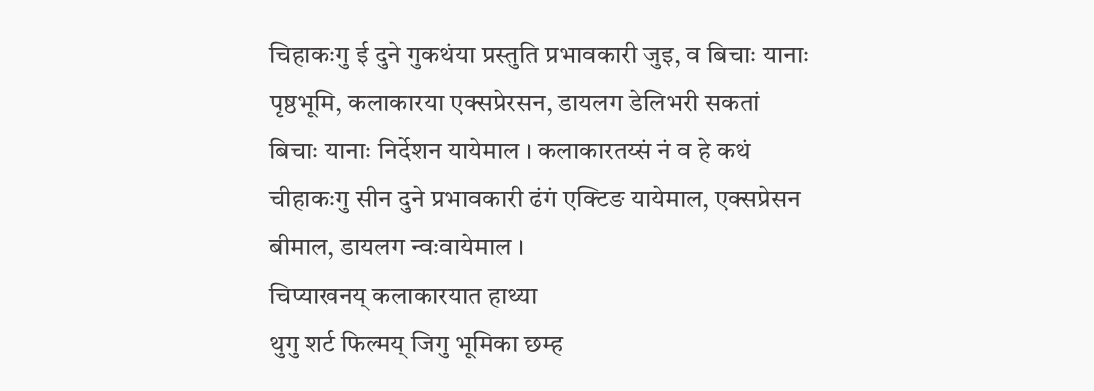चिहाकःगु ई दुने गुकथंया प्रस्तुति प्रभावकारी जुइ, व बिचाः यानाः पृष्ठभूमि, कलाकारया एक्सप्रेरसन, डायलग डेलिभरी सकतां बिचाः यानाः निर्देशन यायेमाल । कलाकारतय्सं नं व हे कथं चीहाकःगु सीन दुने प्रभावकारी ढंगं एक्टिङ यायेमाल, एक्सप्रेसन बीमाल, डायलग न्वःवायेमाल ।
चिप्याखनय् कलाकारयात हाथ्या
थुगु शर्ट फिल्मय् जिगु भूमिका छम्ह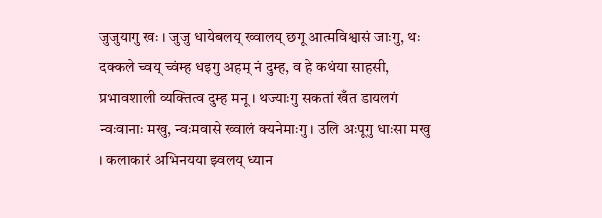जुजुयागु खः । जुजु धायेबलय् ख्वालय् छगू आत्मविश्वासं जाःगु, थः दक्कले च्वय् च्वंम्ह धइगु अहम् नं दुम्ह, व हे कथंया साहसी, प्रभावशाली व्यक्तित्व दुम्ह मनू । थज्याःगु सकतां खँत डायलगं न्वःवानाः मखु, न्वःमवासे ख्वालं क्यनेमाःगु । उलि अःपूगु धाःसा मखु । कलाकारं अभिनयया झ्वलय् ध्यान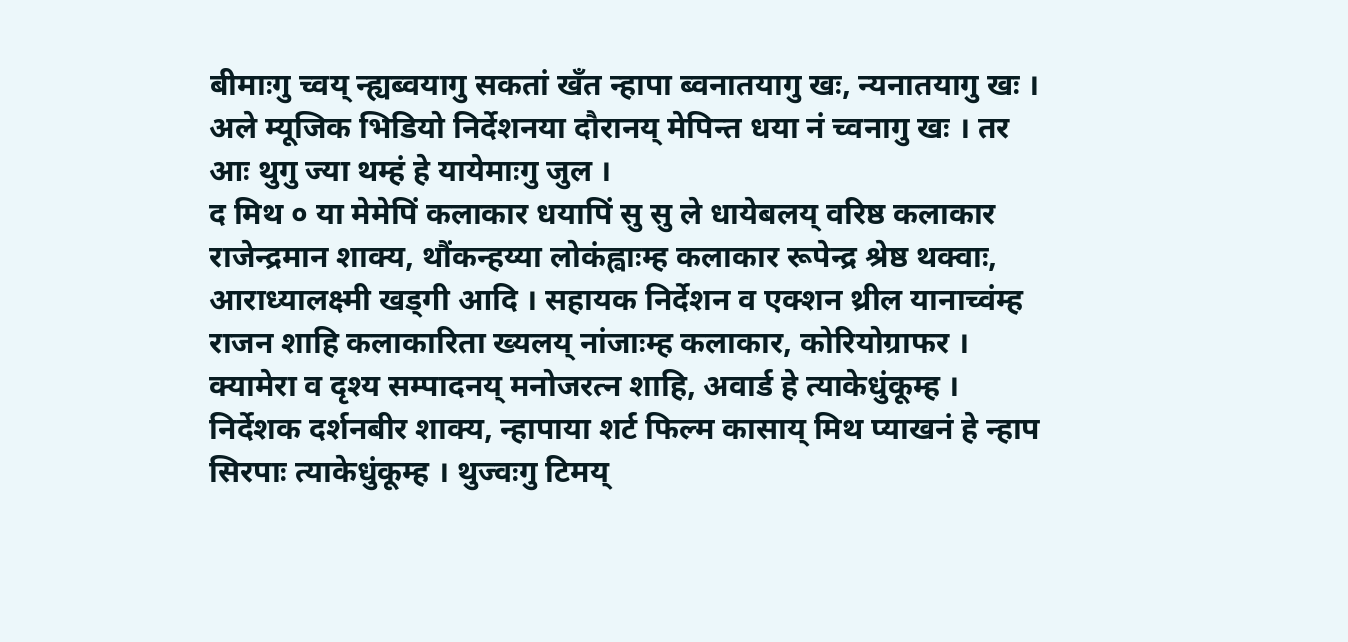बीमाःगु च्वय् न्ह्यब्वयागु सकतां खँत न्हापा ब्वनातयागु खः, न्यनातयागु खः । अले म्यूजिक भिडियो निर्देशनया दौरानय् मेपिन्त धया नं च्वनागु खः । तर आः थुगु ज्या थम्हं हे यायेमाःगु जुल ।
द मिथ ० या मेमेपिं कलाकार धयापिं सु सु ले धायेबलय् वरिष्ठ कलाकार राजेन्द्रमान शाक्य, थौंकन्हय्या लोकंह्वाःम्ह कलाकार रूपेन्द्र श्रेष्ठ थक्वाः, आराध्यालक्ष्मी खड्गी आदि । सहायक निर्देशन व एक्शन थ्रील यानाच्वंम्ह राजन शाहि कलाकारिता ख्यलय् नांजाःम्ह कलाकार, कोरियोग्राफर । क्यामेरा व दृश्य सम्पादनय् मनोजरत्न शाहि, अवार्ड हे त्याकेधुंकूम्ह । निर्देशक दर्शनबीर शाक्य, न्हापाया शर्ट फिल्म कासाय् मिथ प्याखनं हे न्हाप सिरपाः त्याकेधुंकूम्ह । थुज्वःगु टिमय्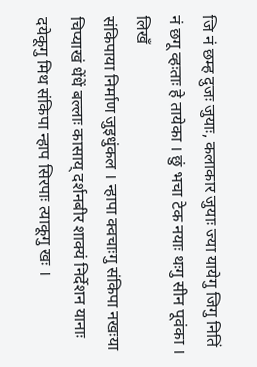जि नं छम्ह दुजः जुयाः, कलाकार जुयाः ज्या यायेगु जिगु नितिं नं छगू व्हःताः हे तायेका । छुं भचा टेक नयाः थःगु सीन पूवंका ।
लिखँ
संकिपाया निर्माण जुइधुंकल । न्हापा क्वचाःगु संकिपा नखःया चिप्याखं धेंधें बल्लाः कासाय् दर्शनबीर शाक्यं निर्देशन यानाः दयेकूगु मिथ संकिपा न्हाप सिरपाः त्याकूगु खः ।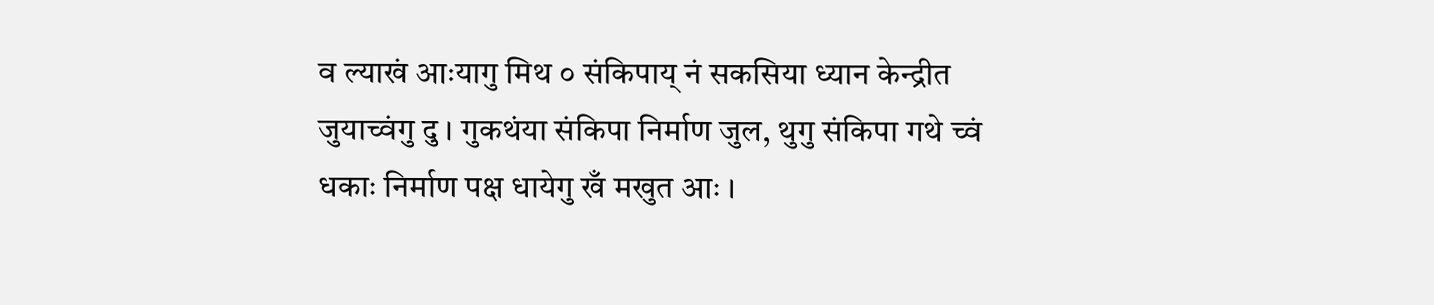व ल्याखं आःयागु मिथ ० संकिपाय् नं सकसिया ध्यान केन्द्रीत जुयाच्वंगु दु । गुकथंया संकिपा निर्माण जुल, थुगु संकिपा गथे च्वं धकाः निर्माण पक्ष धायेगु खँ मखुत आः ।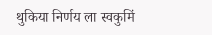थुकिया निर्णय ला स्वकुमिं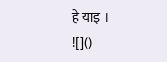हे याइ ।
![]()